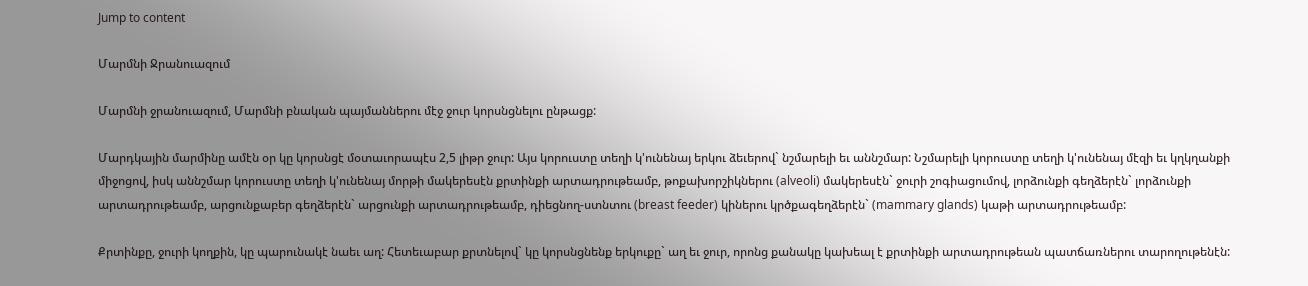Jump to content

Մարմնի Ջրանուազում

Մարմնի ջրանուազում, Մարմնի բնական պայմաններու մէջ ջուր կորսնցնելու ընթացք:

Մարդկային մարմինը ամէն օր կը կորսնցէ մօտաւորապէս 2,5 լիթր ջուր: Այս կորուստը տեղի կ'ունենայ երկու ձեւերով` նշմարելի եւ աննշմար: Նշմարելի կորուստը տեղի կ'ունենայ մէզի եւ կղկղանքի միջոցով, իսկ աննշմար կորուստը տեղի կ'ունենայ մորթի մակերեսէն քրտինքի արտադրութեամբ, թոքախորշիկներու (alveoli) մակերեսէն` ջուրի շոգիացումով, լորձունքի գեղձերէն` լորձունքի արտադրութեամբ, արցունքաբեր գեղձերէն` արցունքի արտադրութեամբ, դիեցնող-ստնտու (breast feeder) կիներու կրծքագեղձերէն` (mammary glands) կաթի արտադրութեամբ:

Քրտինքը, ջուրի կողքին, կը պարունակէ նաեւ աղ: Հետեւաբար քրտնելով` կը կորսնցնենք երկուքը` աղ եւ ջուր, որոնց քանակը կախեալ է քրտինքի արտադրութեան պատճառներու տարողութենէն: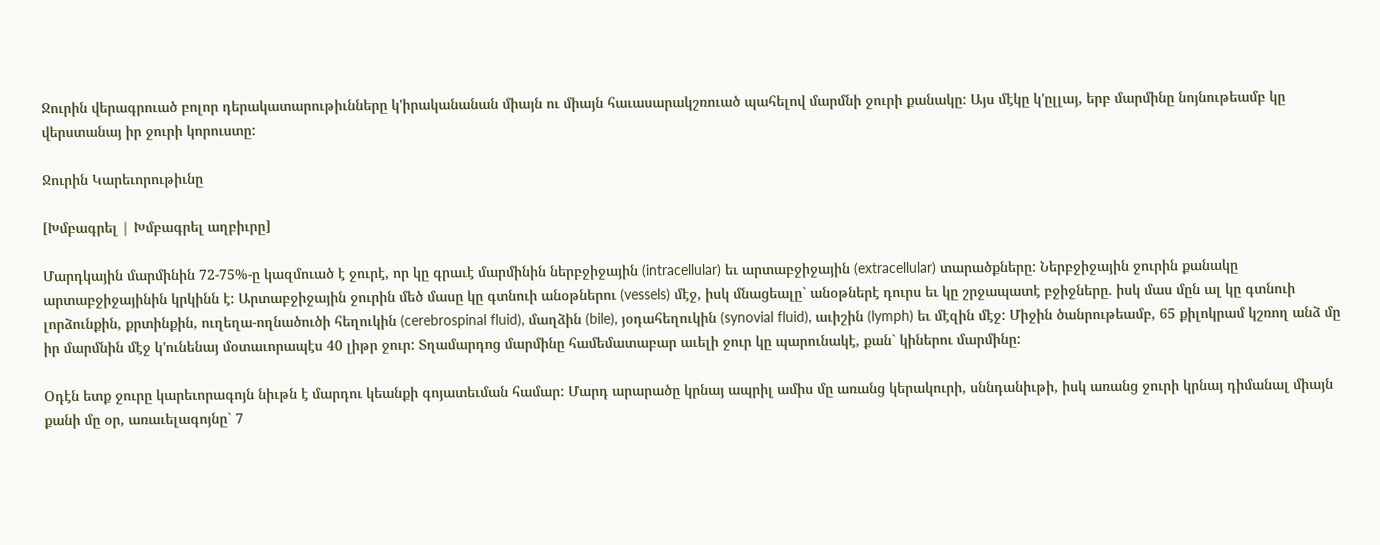Ջուրին վերագրուած բոլոր դերակատարութիւնները կ'իրականանան միայն ու միայն հաւասարակշռուած պահելով մարմնի ջուրի քանակը: Այս մէկը կ'ըլլայ, երբ մարմինը նոյնութեամբ կը վերստանայ իր ջուրի կորուստը:

Ջուրին Կարեւորութիւնը

[Խմբագրել | Խմբագրել աղբիւրը]

Մարդկային մարմինին 72-75%-ը կազմուած է ջուրէ, որ կը գրաւէ մարմինին ներբջիջային (intracellular) եւ արտաբջիջային (extracellular) տարածքները: Ներբջիջային ջուրին քանակը արտաբջիջայինին կրկինն է: Արտաբջիջային ջուրին մեծ մասը կը գտնուի անօթներու (vessels) մէջ, իսկ մնացեալը` անօթներէ դուրս եւ կը շրջապատէ բջիջները. իսկ մաս մըն ալ կը գտնուի լորձունքին, քրտինքին, ուղեղա-ողնածուծի հեղուկին (cerebrospinal fluid), մաղձին (bile), յօդահեղուկին (synovial fluid), աւիշին (lymph) եւ մէզին մէջ: Միջին ծանրութեամբ, 65 քիլոկրամ կշռող անձ մը իր մարմնին մէջ կ'ունենայ մօտաւորապէս 40 լիթր ջուր: Տղամարդոց մարմինը համեմատաբար աւելի ջուր կը պարունակէ, քան` կիներու մարմինը:

Օդէն ետք ջուրը կարեւորագոյն նիւթն է մարդու կեանքի գոյատեւման համար: Մարդ արարածը կրնայ ապրիլ ամիս մը առանց կերակուրի, սննդանիւթի, իսկ առանց ջուրի կրնայ դիմանալ միայն քանի մը օր, առաւելագոյնը` 7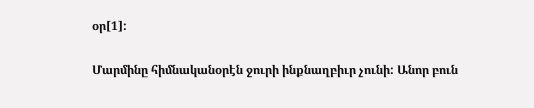օր[1]:

Մարմինը հիմնականօրէն ջուրի ինքնաղբիւր չունի: Անոր բուն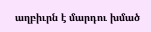աղբիւրն է մարդու խմած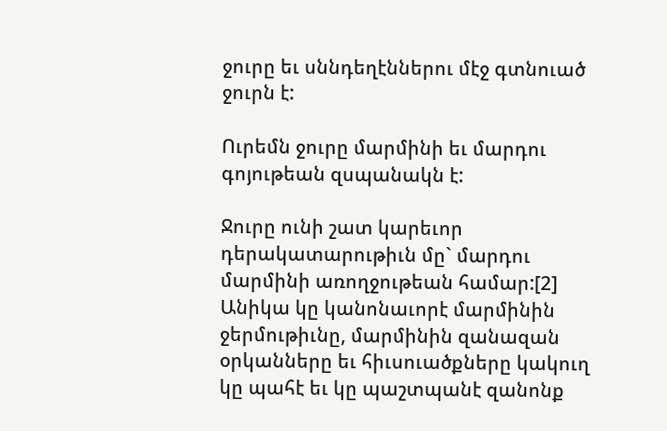ջուրը եւ սննդեղէններու մէջ գտնուած ջուրն է:

Ուրեմն ջուրը մարմինի եւ մարդու գոյութեան զսպանակն է:

Ջուրը ունի շատ կարեւոր դերակատարութիւն մը` մարդու մարմինի առողջութեան համար:[2] Անիկա կը կանոնաւորէ մարմինին ջերմութիւնը, մարմինին զանազան օրկանները եւ հիւսուածքները կակուղ կը պահէ եւ կը պաշտպանէ զանոնք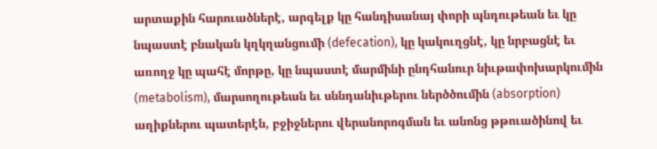արտաքին հարուածներէ, արգելք կը հանդիսանայ փորի պնդութեան եւ կը նպաստէ բնական կղկղանցումի (defecation), կը կակուղցնէ, կը նրբացնէ եւ առողջ կը պահէ մորթը, կը նպաստէ մարմինի ընդհանուր նիւթափոխարկումին (metabolism), մարսողութեան եւ սննդանիւթերու ներծծումին (absorption) աղիքներու պատերէն, բջիջներու վերանորոգման եւ անոնց թթուածինով եւ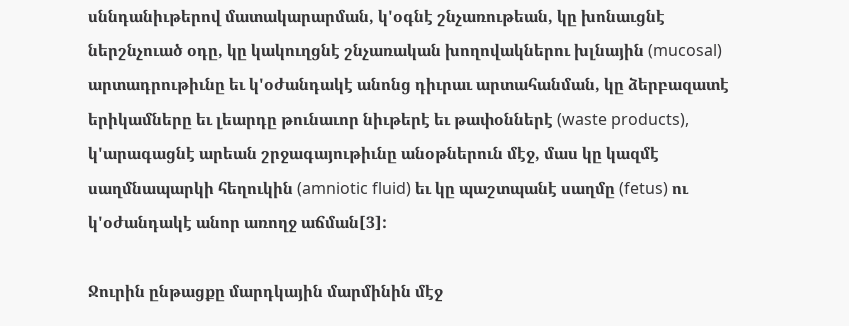սննդանիւթերով մատակարարման, կ'օգնէ շնչառութեան, կը խոնաւցնէ ներշնչուած օդը, կը կակուղցնէ շնչառական խողովակներու խլնային (mucosal) արտադրութիւնը եւ կ'օժանդակէ անոնց դիւրաւ արտահանման, կը ձերբազատէ երիկամները եւ լեարդը թունաւոր նիւթերէ եւ թափօններէ (waste products), կ'արագացնէ արեան շրջագայութիւնը անօթներուն մէջ, մաս կը կազմէ սաղմնապարկի հեղուկին (amniotic fluid) եւ կը պաշտպանէ սաղմը (fetus) ու կ'օժանդակէ անոր առողջ աճման[3]:

Ջուրին ընթացքը մարդկային մարմինին մէջ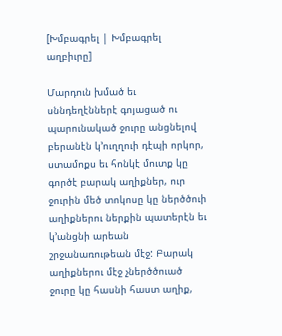[Խմբագրել | Խմբագրել աղբիւրը]

Մարդուն խմած եւ սննդեղէններէ գոյացած ու պարունակած ջուրը անցնելով բերանէն կ՚ուղղուի դէպի որկոր, ստամոքս եւ հոնկէ մուտք կը գործէ բարակ աղիքներ, ուր ջուրին մեծ տոկոսը կը ներծծուի աղիքներու ներքին պատերէն եւ կ՚անցնի արեան շրջանառութեան մէջ: Բարակ աղիքներու մէջ չներծծուած ջուրը կը հասնի հաստ աղիք,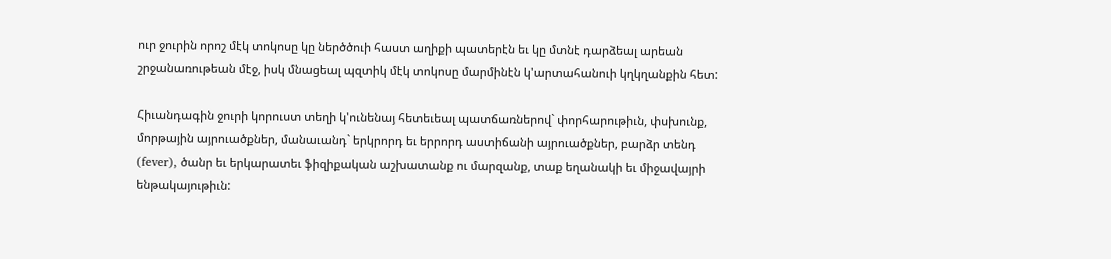ուր ջուրին որոշ մէկ տոկոսը կը ներծծուի հաստ աղիքի պատերէն եւ կը մտնէ դարձեալ արեան շրջանառութեան մէջ, իսկ մնացեալ պզտիկ մէկ տոկոսը մարմինէն կ'արտահանուի կղկղանքին հետ:

Հիւանդագին ջուրի կորուստ տեղի կ'ունենայ հետեւեալ պատճառներով` փորհարութիւն, փսխունք, մորթային այրուածքներ, մանաւանդ` երկրորդ եւ երրորդ աստիճանի այրուածքներ, բարձր տենդ (fever), ծանր եւ երկարատեւ ֆիզիքական աշխատանք ու մարզանք, տաք եղանակի եւ միջավայրի ենթակայութիւն: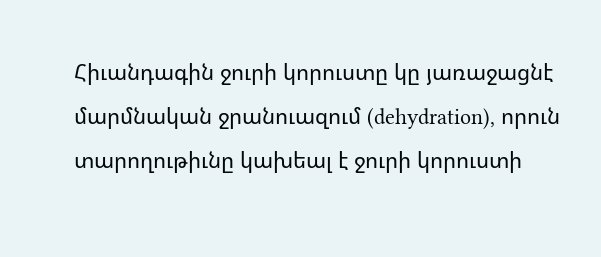Հիւանդագին ջուրի կորուստը կը յառաջացնէ մարմնական ջրանուազում (dehydration), որուն տարողութիւնը կախեալ է ջուրի կորուստի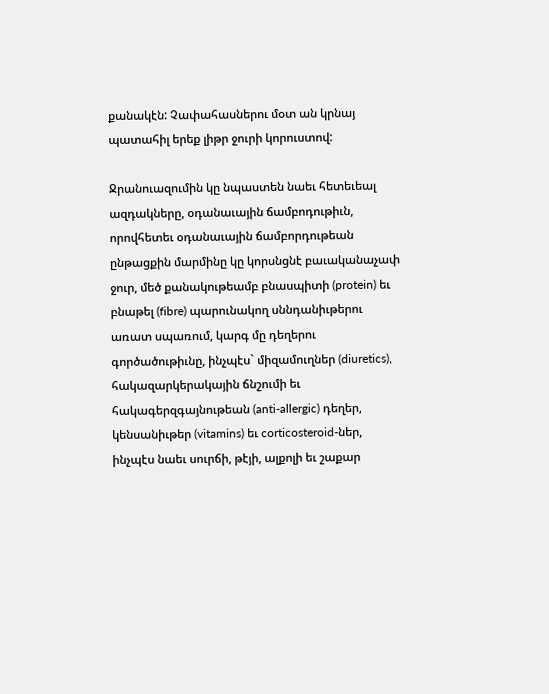քանակէն: Չափահասներու մօտ ան կրնայ պատահիլ երեք լիթր ջուրի կորուստով:

Ջրանուազումին կը նպաստեն նաեւ հետեւեալ ազդակները, օդանաւային ճամբոդութիւն, որովհետեւ օդանաւային ճամբորդութեան ընթացքին մարմինը կը կորսնցնէ բաւականաչափ ջուր, մեծ քանակութեամբ բնասպիտի (protein) եւ բնաթել (fibre) պարունակող սննդանիւթերու առատ սպառում, կարգ մը դեղերու գործածութիւնը, ինչպէս` միզամուղներ (diuretics), հակազարկերակային ճնշումի եւ հակագերզգայնութեան (anti-allergic) դեղեր, կենսանիւթեր (vitamins) եւ corticosteroid-ներ, ինչպէս նաեւ սուրճի, թէյի, ալքոլի եւ շաքար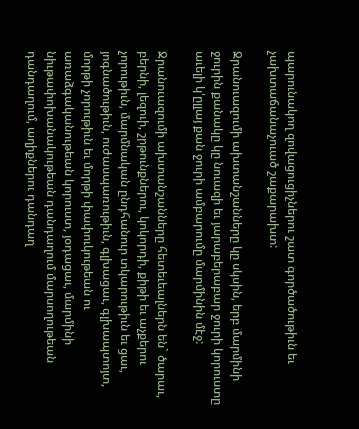պարունակող զովացուցիչներու շատ գործածութիւն եւ չախտաճանաչուած շաքարախտ:

Ջրանուազումի ախտանշանները կը սկսին, երբ մարմինի ջուրին քանակը կը նուազի եւ յարաբերաբար ջուրի կորուստը աւելի կ'ըլլայ քան ջուրի ամբարումը մարմինին մէջ:

Ջրանուազումի ախտանշանները հետեւեալներն են` ծարաւ, բերնի, լեզուի, շրթունքներու, կոկորդի, քիթի եւ աչքերու չորութիւն, մարմնական ընդհանուր տկարութիւն եւ ցաւ, յոգնածութիւն, ուժասպառութիւն, գլխացաւ, գլխապտոյտ, մորթի չորութիւն եւ մորթի փափուկութեան ու առաձգականութեան կորուստ, յօդացաւ, մարմինի նիւթափոխանակութեան դանդաղում մարսողութեան դանդաղում, աղիքներու դանդաղ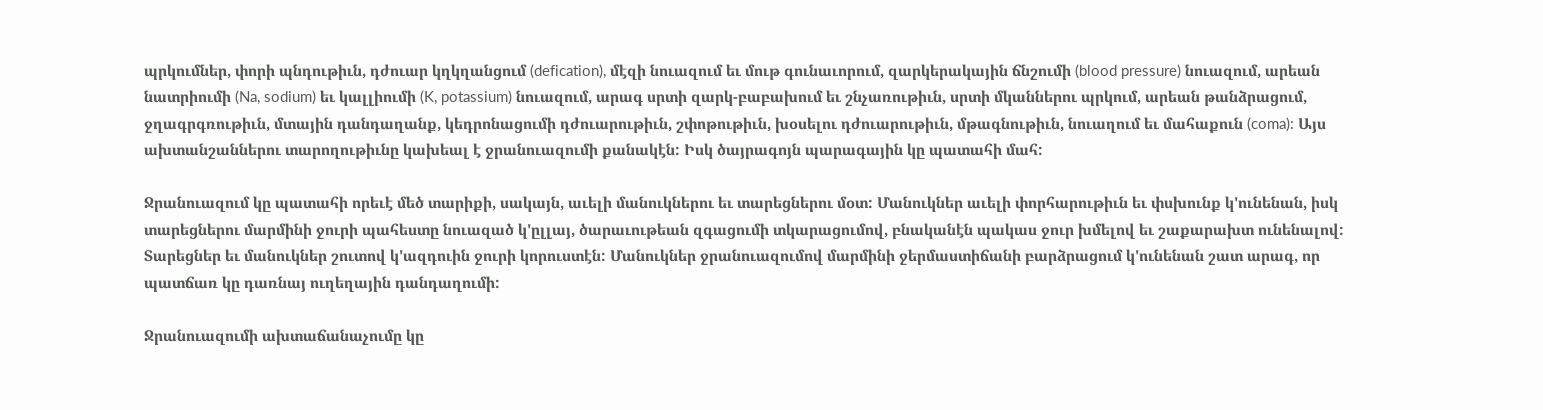պրկումներ, փորի պնդութիւն, դժուար կղկղանցում (defication), մէզի նուազում եւ մութ գունաւորում, զարկերակային ճնշումի (blood pressure) նուազում, արեան նատրիումի (Na, sodium) եւ կալլիումի (K, potassium) նուազում, արագ սրտի զարկ-բաբախում եւ շնչառութիւն, սրտի մկաններու պրկում, արեան թանձրացում, ջղագրգռութիւն, մտային դանդաղանք, կեդրոնացումի դժուարութիւն, շփոթութիւն, խօսելու դժուարութիւն, մթագնութիւն, նուաղում եւ մահաքուն (coma): Այս ախտանշաններու տարողութիւնը կախեալ է ջրանուազումի քանակէն: Իսկ ծայրագոյն պարագային կը պատահի մահ:

Ջրանուազում կը պատահի որեւէ մեծ տարիքի, սակայն, աւելի մանուկներու եւ տարեցներու մօտ: Մանուկներ աւելի փորհարութիւն եւ փսխունք կ'ունենան, իսկ տարեցներու մարմինի ջուրի պահեստը նուազած կ'ըլլայ, ծարաւութեան զգացումի տկարացումով, բնականէն պակաս ջուր խմելով եւ շաքարախտ ունենալով: Տարեցներ եւ մանուկներ շուտով կ'ազդուին ջուրի կորուստէն: Մանուկներ ջրանուազումով մարմինի ջերմաստիճանի բարձրացում կ'ունենան շատ արագ, որ պատճառ կը դառնայ ուղեղային դանդաղումի:

Ջրանուազումի ախտաճանաչումը կը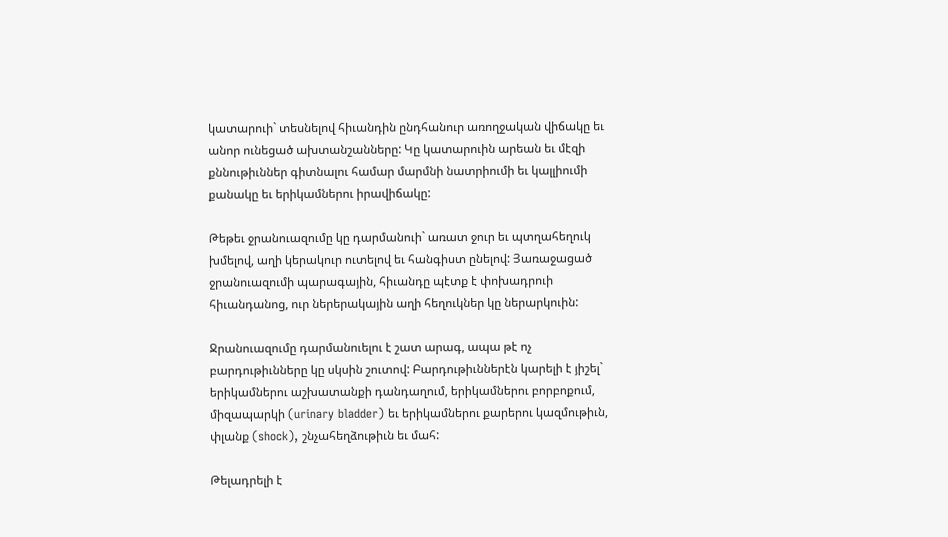կատարուի` տեսնելով հիւանդին ընդհանուր առողջական վիճակը եւ անոր ունեցած ախտանշանները: Կը կատարուին արեան եւ մէզի քննութիւններ գիտնալու համար մարմնի նատրիումի եւ կալլիումի քանակը եւ երիկամներու իրավիճակը:

Թեթեւ ջրանուազումը կը դարմանուի` առատ ջուր եւ պտղահեղուկ խմելով, աղի կերակուր ուտելով եւ հանգիստ ընելով: Յառաջացած ջրանուազումի պարագային, հիւանդը պէտք է փոխադրուի հիւանդանոց, ուր ներերակային աղի հեղուկներ կը ներարկուին:

Ջրանուազումը դարմանուելու է շատ արագ, ապա թէ ոչ բարդութիւնները կը սկսին շուտով: Բարդութիւններէն կարելի է յիշել` երիկամներու աշխատանքի դանդաղում, երիկամներու բորբոքում, միզապարկի (urinary bladder) եւ երիկամներու քարերու կազմութիւն, փլանք (shock), շնչահեղձութիւն եւ մահ:

Թելադրելի է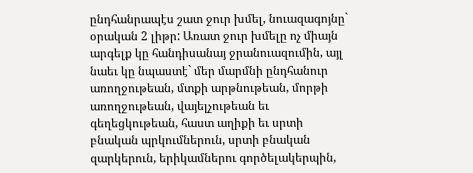ընդհանրապէս շատ ջուր խմել, նուազագոյնը` օրական 2 լիթր: Առատ ջուր խմելը ոչ միայն արգելք կը հանդիսանայ ջրանուազումին, այլ նաեւ կը նպաստէ` մեր մարմնի ընդհանուր առողջութեան, մտքի արթնութեան, մորթի առողջութեան, վայելչութեան եւ գեղեցկութեան, հաստ աղիքի եւ սրտի բնական պրկումներուն, սրտի բնական զարկերուն, երիկամներու գործելակերպին,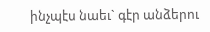ինչպէս նաեւ` գէր անձերու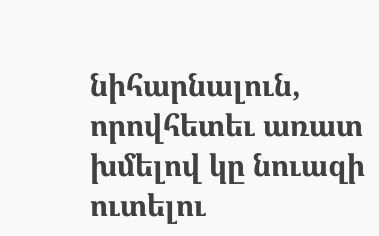նիհարնալուն, որովհետեւ առատ խմելով կը նուազի ուտելու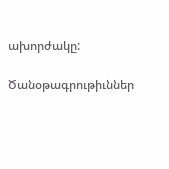ախորժակը:

Ծանօթագրութիւններ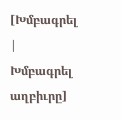[Խմբագրել | Խմբագրել աղբիւրը]